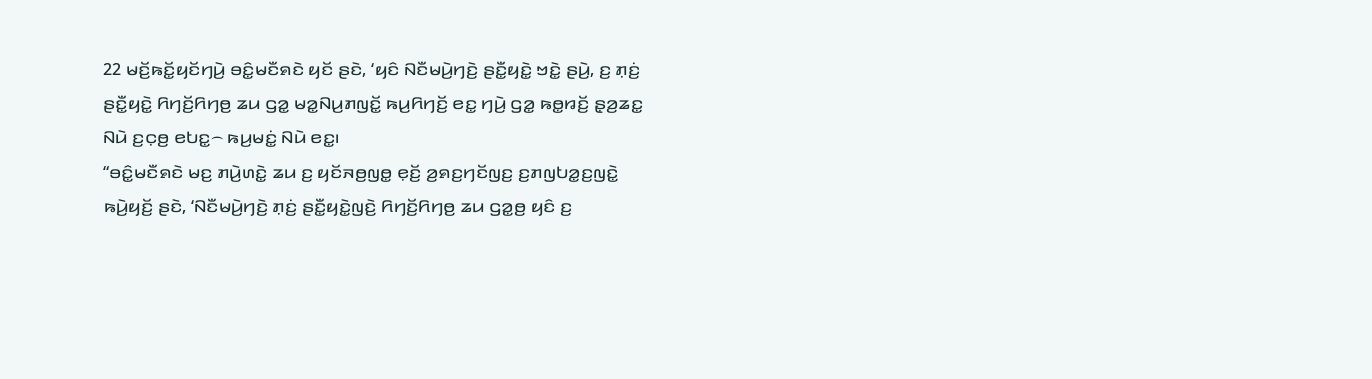22 ꤗꤢꤩ꤬ꤒꤢꤩ꤭ꤟꤢꤩꤚꤣꤧ꤬ ꤋꤢꤨ꤭ꤗꤢꤪꤎꤢꤧ ꤟꤢꤩ ꤔꤢꤧ, ‘ꤟꤢꤨ ꤡꤢꤪꤗꤣꤧ꤬ꤚꤢꤧ꤬ ꤔꤢꤪ꤭ꤟꤢꤧ꤭ ꤠꤢꤧ꤭ ꤔꤣꤧ꤬, ꤢ꤬ ꤊ꤫ꤢꤦ꤬ ꤔꤢꤪ꤭ꤟꤢꤧ꤭ ꤖꤚꤢꤩ꤬ꤖꤚꤥ꤬ ꤘꤣ ꤞꤤ꤭ ꤗꤤ꤭ꤡꤣ꤬ꤊꤜꤢꤩ꤭ ꤒꤣ꤬ꤖꤚꤢꤩ꤬ ꤕꤢ꤭ ꤚꤣꤧ꤬ ꤞꤤ꤭ ꤒꤥ꤭ꤙꤢꤩ꤬ ꤔ꤫ꤤ꤬ꤘꤢ꤭ ꤡꤣꤧ ꤢ꤬ꤍ꤫ꤥ꤬ ꤕꤝꤢ꤭꤮ ꤒꤣ꤬ꤗꤢꤦ꤭ ꤡꤣꤧ ꤕꤢ꤭꤯
“ꤋꤢꤨ꤭ꤗꤢꤪꤎꤢꤧ ꤗꤢ꤬ ꤊꤣꤧ꤬ꤛꤢꤧ꤭ ꤘꤣ ꤢ꤬ ꤟꤢꤩꤏꤥ꤬ꤜꤥ꤭ ꤕ꤫ꤢꤩ꤬ ꤤ꤬ꤎꤢ꤬ꤚꤢꤩꤜꤢ꤬ ꤢ꤬ꤊꤜꤝꤤ꤭ꤢ꤬ꤜꤢꤧ꤭ ꤒꤣꤧ꤬ꤟꤢꤩ꤬ ꤔꤢꤧ, ‘ꤡꤢꤪꤗꤣꤧ꤬ꤚꤢꤧ꤬ ꤊ꤫ꤢꤦ꤬ ꤔꤢꤪ꤭ꤟꤢꤧ꤭ꤜꤢꤧ꤬ ꤖꤚꤢꤩ꤬ꤖꤚꤥ꤬ ꤘꤣ ꤞꤤ꤭ꤥ꤬ ꤟꤢꤨ ꤢ꤬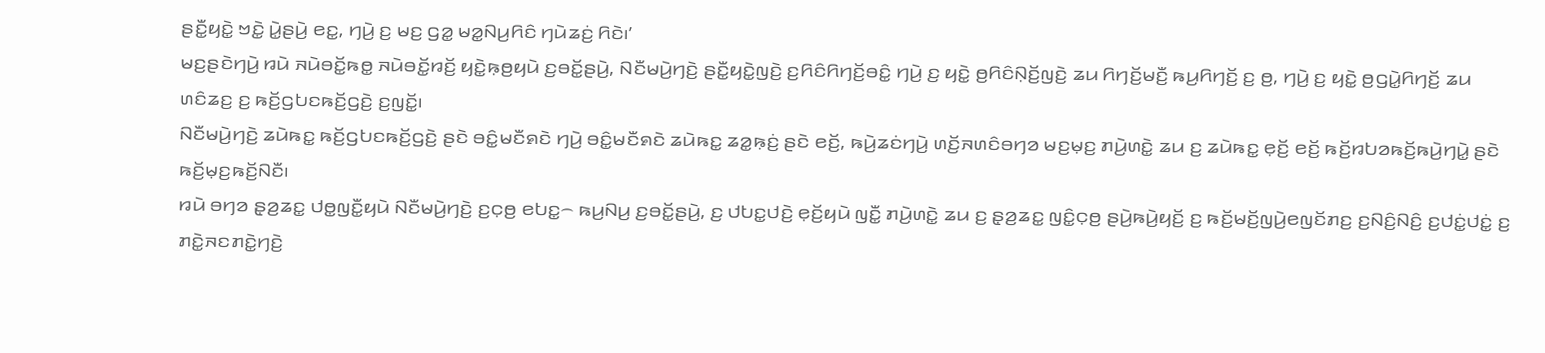ꤔꤢꤪ꤭ꤟꤢꤧ꤭ ꤠꤢꤧ꤭ ꤣꤧ꤭ꤔꤣꤧ꤬ ꤕꤢ꤭, ꤚꤣꤧ꤬ ꤢ꤬ ꤗꤢ꤬ ꤞꤤ꤭ ꤗꤤ꤭ꤡꤣ꤬ꤖꤢꤨ ꤚꤣꤧꤘꤢꤦ꤬ ꤖꤢꤧ꤯’
ꤗꤢ꤬ꤔꤢꤧꤚꤣꤧ꤬ ꤙꤣꤧ ꤏꤣꤧꤋꤢꤩ꤭ꤒꤥ꤭ ꤏꤣꤧꤋꤢꤩ꤭ꤙꤢꤩ꤬ ꤟꤢꤧ꤭ꤒ꤫ꤥ꤬ꤟꤣꤧ ꤢ꤬ꤋꤢꤩ꤭ꤔꤣꤧ꤬, ꤡꤢꤪꤗꤣꤧ꤬ꤚꤢꤧ꤬ ꤔꤢꤪ꤭ꤟꤢꤧ꤭ꤜꤢꤧ꤬ ꤢ꤬ꤖꤢꤨꤖꤚꤢꤩ꤬ꤋꤢꤨ꤭ ꤚꤣꤧ꤬ ꤢ꤬ ꤟꤢꤧ꤭ ꤥ꤬ꤖꤢꤨꤡ꤫ꤢꤩ꤬ꤜꤢꤧ꤬ ꤘꤣ ꤖꤚꤢꤩ꤬ꤗꤢꤪ꤬ ꤒꤣ꤬ꤖꤚꤢꤩ꤬ ꤢ꤬ ꤥ꤬, ꤚꤣꤧ꤬ ꤢ꤬ ꤟꤢꤧ꤭ ꤥ꤬ꤞꤣꤧ꤭ꤖꤚꤢꤩ꤬ ꤘꤣ ꤛꤢꤨꤘꤢ꤬ ꤢ꤬ ꤒꤢꤩ꤬ꤞꤝꤢꤒꤢꤩ꤬ꤞꤢꤧ꤬ ꤢ꤬ꤜꤢꤩ꤭꤯
ꤡꤢꤪꤗꤣꤧ꤬ꤚꤢꤧ꤬ ꤘꤣꤧꤒꤢ꤭ ꤒꤢꤩ꤬ꤞꤝꤢꤒꤢꤩ꤬ꤞꤢꤧ꤬ ꤔꤢꤧ ꤋꤢꤨ꤭ꤗꤢꤪꤎꤢꤧ ꤚꤣꤧ꤬ ꤋꤢꤨ꤭ꤗꤢꤪꤎꤢꤧ ꤘꤣꤧꤒꤢ꤭ ꤘꤤ꤭ꤒ꤫ꤢꤦ꤬ ꤔꤢꤧ ꤕꤢꤩ꤬, ꤒꤣꤧ꤬ꤘꤢꤦꤚꤣꤧ꤬ ꤛꤢꤩ꤬ꤏꤛꤢꤨꤋꤚꤤ ꤗꤢ꤬ꤗ꤫ꤢ꤬ ꤊꤣꤧ꤬ꤛꤢꤧ꤭ ꤘꤣ ꤢ꤬ ꤘꤣꤧꤒꤢ꤭ ꤕ꤫ꤢꤩ꤬ ꤕꤢꤩ꤬ ꤒꤢꤩ꤬ꤙꤝꤤꤒꤢꤩ꤬ꤒꤣꤧ꤬ꤚꤣꤧ꤭ ꤔꤢꤧ ꤒꤢꤩ꤬ꤗ꤫ꤢ꤬ꤒꤢꤩ꤬ꤡꤢꤪ꤯
ꤙꤣꤧ ꤋꤚꤤ ꤔ꤫ꤤ꤬ꤘꤢ꤭ ꤓꤥ꤭ꤜꤢꤪ꤭ꤟꤣꤧ ꤡꤢꤪꤗꤣꤧ꤬ꤚꤢꤧ꤬ ꤢ꤬ꤍ꤫ꤥ꤬ ꤕꤝꤢ꤭꤮ ꤒꤣ꤬ꤡꤣ꤬ ꤢ꤬ꤋꤢꤩ꤭ꤔꤣꤧ꤬, ꤢ꤬ ꤓꤝꤢ꤭ꤓꤢꤧ꤬ ꤕ꤫ꤢꤩ꤬ꤟꤣꤧ ꤜꤢꤪ꤭ ꤊꤣꤧ꤬ꤛꤢꤧ꤭ ꤘꤣ ꤢ꤬ ꤔ꤫ꤤ꤬ꤘꤢ꤭ ꤜꤢꤨ꤭ꤍ꤫ꤥ꤬ ꤔꤣꤧ꤬ꤒꤣꤧ꤬ꤟꤢꤩ꤬ ꤢ꤬ ꤒꤢꤩ꤬ꤗꤢꤩ꤬ꤜꤣꤧ꤬ꤕꤜꤢꤩꤊꤢ꤬ ꤢ꤬ꤡꤢꤨ꤬ꤡꤢꤨ꤬ ꤢ꤬ꤓꤢꤦ꤭ꤓꤢꤦ꤭ ꤢ꤬ ꤊꤢꤧ꤭ꤏꤢꤊꤢꤧ꤭ꤚꤢꤧ꤬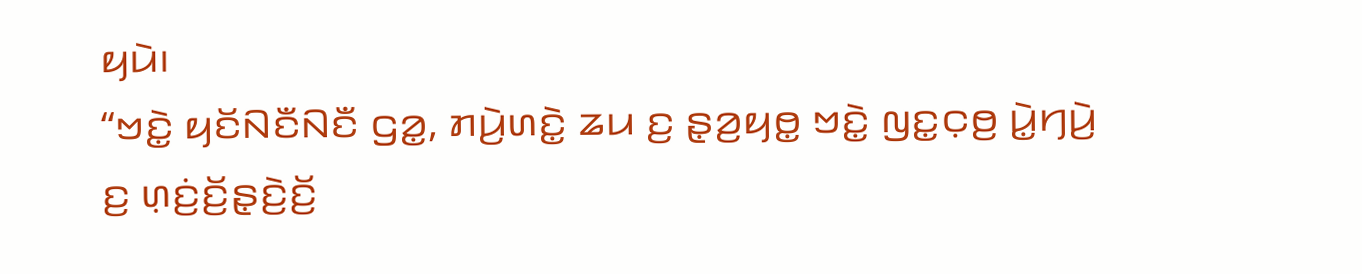ꤟꤣꤧ꤯
“ꤠꤢꤧ꤭ ꤟꤢꤩꤡꤢꤪꤡꤢꤪ ꤞꤤ꤭, ꤊꤣꤧ꤬ꤛꤢꤧ꤭ ꤘꤣ ꤢ꤬ ꤔ꤫ꤤ꤬ꤟꤥ꤭ ꤠꤢꤧ꤭ ꤜꤢ꤭ꤍ꤫ꤥ꤬ ꤣꤧ꤭ꤚꤣꤧ꤬ ꤢ꤬ ꤛ꤫ꤢꤦ꤬ꤢꤩ꤬ꤔ꤫ꤢꤧ꤬ꤢꤩ꤬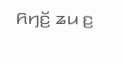ꤖꤚꤢꤩ꤬ ꤘꤣ ꤢ꤬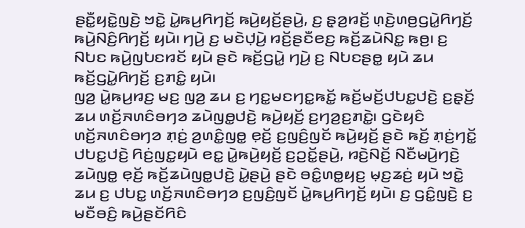ꤔꤢꤪ꤭ꤟꤢꤧ꤭ꤜꤢꤧ꤬ ꤠꤢꤧ꤭ ꤣꤧ꤭ꤒꤣ꤬ꤖꤚꤢꤩ꤬ ꤒꤣꤧ꤬ꤟꤢꤩ꤬ꤔꤣꤧ꤬, ꤢ꤬ ꤔ꤫ꤤ꤬ꤙꤢꤩ꤬ ꤛ꤫ꤢꤧ꤬ꤛꤥ꤬ꤞꤣꤧ꤭ꤖꤚꤢꤩ꤬ ꤒꤣꤧ꤬ꤡꤢꤨ꤬ꤖꤚꤢꤩ꤬ ꤟꤣꤧ꤯ ꤚꤣꤧ꤬ ꤢ꤬ ꤗꤢꤧꤓ꤫ꤣꤧ꤬ ꤙꤢꤩ꤬ꤔꤢꤪꤕꤢ꤬ ꤒꤢꤩ꤬ꤘꤣꤧꤡꤢ꤭ ꤒꤥ꤬꤯ ꤢ꤬ ꤡꤝꤢ ꤒꤣꤧ꤬ꤜꤝꤢꤙꤢꤩ ꤟꤣꤧ ꤔꤢꤧ ꤒꤢꤩ꤬ꤞꤣꤧ꤭ ꤚꤣꤧ꤬ ꤢ꤬ ꤡꤝꤢꤔꤥ꤭ ꤟꤣꤧ ꤘꤣ ꤒꤢꤩ꤬ꤞꤣꤧ꤭ꤖꤚꤢꤩ꤬ ꤢ꤬ꤊꤢꤨ꤭ ꤟꤣꤧ꤯
ꤜꤤ꤬ ꤣꤧ꤭ꤒꤣ꤬ꤙꤢ꤬ ꤗꤢ꤬ ꤜꤤ꤬ ꤘꤣ ꤢ꤬ ꤚꤢ꤭ꤗꤢꤚꤢ꤭ꤒꤢꤩ꤭ ꤒꤢꤩ꤬ꤗꤢꤩ꤬ꤓꤝꤢ꤭ꤓꤢꤧ꤬ ꤢ꤬ꤔ꤫ꤢꤩ꤬ ꤘꤣ ꤛꤢꤩ꤬ꤏꤛꤢꤨꤋꤚꤤ ꤘꤣꤧꤜꤥ꤭ꤓꤢꤧ꤬ ꤒꤣꤧ꤬ꤟꤢꤩ꤬ ꤢ꤬ꤚꤤ꤬ꤢ꤬ꤊꤢꤧ꤭꤯ ꤞꤢꤧꤟꤢꤨ ꤛꤢꤩ꤬ꤏꤛꤢꤨꤋꤚꤤ ꤊ꤫ꤢꤦ꤬ ꤤ꤬ꤛꤢꤨ꤭ꤜꤥ꤭ ꤕ꤫ꤢꤩ꤬ ꤢ꤬ꤜꤢꤨ꤬ꤜꤢꤩ ꤒꤣꤧ꤬ꤟꤢꤩ꤬ ꤔꤢꤧ ꤒꤢꤩ꤬ ꤊ꤫ꤢꤦ꤬ꤚꤢꤩ꤭ ꤓꤝꤢ꤭ꤓꤢꤧ꤬ ꤖꤢꤦ꤬ꤜꤢ꤭ꤟꤣꤧ ꤕꤢ꤭ ꤣꤧ꤭ꤒꤣꤧ꤬ꤟꤢꤩ꤬ ꤢ꤬ꤑꤢꤩ꤭ꤔꤣꤧ꤬, ꤙꤢꤧ꤬ꤡꤢꤩ꤬ ꤡꤢꤪꤗꤣꤧ꤬ꤚꤢꤧ꤬ ꤘꤣꤧꤜꤥ꤭ ꤕ꤫ꤢꤩ꤬ ꤒꤢꤩ꤬ꤘꤣꤧꤜꤥ꤭ꤓꤢꤧ꤬ ꤣꤧ꤭ꤔꤣꤧ꤬ ꤔꤢꤧ ꤋꤢꤨ꤭ꤛꤥ꤭ꤟꤢ꤬ ꤗ꤫ꤢ꤬ꤘꤢꤦ꤬ ꤟꤣꤧ ꤠꤢꤧ꤭ ꤘꤣ ꤢ꤬ ꤓꤝꤢ꤭ ꤛꤢꤩ꤬ꤏꤛꤢꤨꤋꤚꤤ ꤢ꤬ꤜꤢꤨ꤬ꤜꤢꤩ ꤣꤧ꤭ꤒꤣ꤬ꤖꤚꤢꤩ꤬ ꤟꤣꤧ꤯ ꤢ꤬ ꤞꤢꤨ꤭ꤜꤢꤧ꤬ ꤢ꤬ ꤗꤢꤪꤋꤢꤨ꤬ ꤒꤣꤧ꤬ꤔꤢꤩꤖꤢꤨ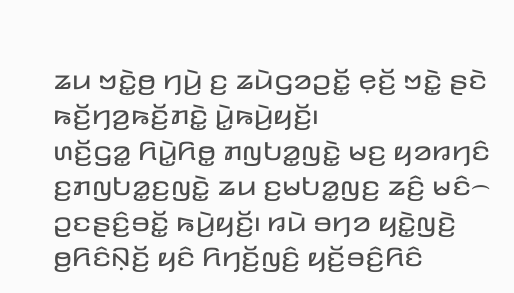ꤘꤣ ꤠꤢꤧ꤭ꤥ꤬ ꤚꤣꤧ꤬ ꤢ꤬ ꤘꤣꤧꤞꤤꤑꤢꤩ꤭ ꤕ꤫ꤢꤩ꤬ ꤠꤢꤧ꤭ ꤔꤢꤧ ꤒꤢꤩ꤬ꤚꤤ꤬ꤒꤢꤩ꤬ꤊꤢꤧ꤭ ꤣꤧ꤭ꤒꤣꤧ꤬ꤟꤢꤩ꤬꤯
ꤛꤢꤩ꤬ꤞꤤ꤭ ꤖꤣꤧ꤭ꤖꤥ꤭ ꤊꤜꤝꤤ꤭ꤜꤢꤧ꤭ ꤗꤢ꤬ ꤟꤤꤙꤚꤢꤨ ꤢ꤬ꤊꤜꤝꤤ꤭ꤢ꤬ꤜꤢꤧ꤭ ꤘꤣ ꤢ꤬ꤗꤝꤤ꤭ꤜꤢ꤬ ꤘꤢꤨ꤬ ꤗꤢꤨ꤮ ꤑꤢꤔꤢꤨ꤬ꤋꤢꤩ꤭ ꤒꤣꤧ꤬ꤟꤢꤩ꤬꤯ ꤙꤣꤧ ꤋꤚꤤ ꤟꤢꤧ꤭ꤜꤢꤧ꤬ ꤥ꤬ꤖꤢꤨꤡ꤫ꤢꤩ꤬ ꤟꤢꤨ ꤖꤚꤢꤩ꤬ꤜꤢꤨ꤬ ꤟꤢꤩ꤬ꤋꤢꤨ꤬ꤖꤢꤨ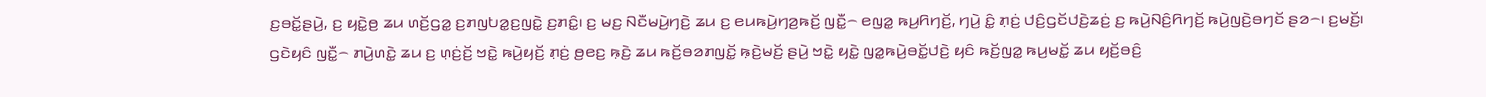ꤢ꤬ꤋꤢꤩ꤭ꤔꤣꤧ꤬, ꤢ꤬ ꤟꤢꤧ꤭ꤥ꤬ ꤘꤣ ꤛꤢꤩ꤬ꤞꤤ꤭ ꤢ꤬ꤊꤜꤝꤤ꤭ꤢ꤬ꤜꤢꤧ꤭ ꤢ꤬ꤊꤢꤨ꤭꤯ ꤢ꤬ ꤗꤢ꤬ ꤡꤢꤪꤗꤣꤧ꤬ꤚꤢꤧ꤬ ꤘꤣ ꤢ꤬ ꤕꤣꤒꤣꤧ꤬ꤚꤤ꤬ꤒꤢꤩ꤬ ꤜꤢꤪ꤭꤮ ꤕꤜꤤ꤭ ꤒꤣ꤬ꤖꤚꤢꤩ꤬, ꤚꤣꤧ꤬ ꤢꤨ꤭ ꤊ꤫ꤢꤦ꤬ ꤓꤢꤨ꤬ꤞꤢꤩꤓꤢꤧ꤬ꤘꤢꤦ꤬ ꤢ꤬ ꤒꤣꤧ꤬ꤡꤢꤨ꤬ꤖꤚꤢꤩ꤬ ꤒꤣꤧ꤬ꤜꤢꤧ꤬ꤋꤚꤢꤩ ꤔꤤ꤮꤯ ꤢ꤬ꤗꤢꤩ꤬꤯
ꤞꤢꤧꤟꤢꤨ ꤜꤢꤪ꤭꤮ ꤊꤣꤧ꤬ꤛꤢꤧ꤭ ꤘꤣ ꤢ꤬ ꤛ꤫ꤢꤦ꤬ꤢꤩ꤬ ꤠꤢꤧ꤭ ꤒꤣꤧ꤬ꤟꤢꤩ꤬ ꤊ꤫ꤢꤦ꤬ ꤥ꤬ꤕꤢ꤬ ꤒ꤫ꤢꤧ꤬ ꤘꤣ ꤒꤢꤩ꤬ꤋꤤꤊꤜꤢꤩ꤭ ꤒ꤫ꤢꤧ꤬ꤗꤢꤩ꤬ ꤔꤣꤧ꤬ ꤠꤢꤧ꤭ ꤟꤢꤧ꤭ ꤜꤤ꤭ꤒꤣꤧ꤬ꤋꤢꤩ꤭ꤓꤢꤧ꤬ ꤟꤢꤨ ꤒꤢꤩ꤬ꤜꤤ꤭ ꤒꤣ꤬ꤗꤢꤩ꤭ ꤘꤣ ꤟꤢꤩ꤬ꤋꤢꤨ꤬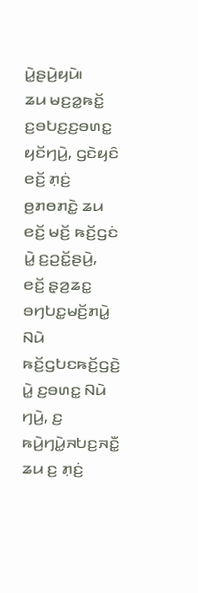ꤣꤧ꤭ꤔꤣꤧ꤬ꤟꤣꤧ꤯
ꤘꤣ ꤗꤢ꤬ꤤ꤭ꤒꤢꤩ꤭ ꤢ꤬ꤋꤝꤢ꤬ꤢ꤬ꤋꤛꤢ꤭ ꤟꤢꤩꤚꤣꤧ꤬, ꤞꤢꤧꤟꤢꤨ ꤕꤢꤩ꤬ ꤊ꤫ꤢꤦ꤬ ꤥ꤬ꤊꤥꤊꤢꤧ꤭ ꤘꤣ ꤕꤢꤩ꤬ ꤗꤢꤩ꤬ ꤒꤢꤩ꤬ꤞꤢꤦ ꤣꤧ꤭ ꤢ꤬ꤑꤢꤩ꤭ꤔꤣꤧ꤬, ꤕꤢꤩ꤬ ꤔ꤫ꤤ꤬ꤘꤢ꤭ ꤋꤚꤝꤢ꤭ꤗꤢꤩ꤬ꤊꤣꤧ꤭ ꤡꤣꤧ ꤒꤢꤩ꤬ꤞꤝꤢꤒꤢꤩ꤬ꤞꤢꤧ꤬ ꤣꤧ꤭ ꤢ꤬ꤋꤛꤢ꤭ ꤡꤣꤧ ꤚꤣꤧ꤬, ꤢ꤬ ꤒꤣꤧ꤬ꤚꤣꤧ꤭ꤏꤝꤢ꤬ꤏꤢꤪ꤭ ꤘꤣ ꤢ꤬ ꤊ꤫ꤢꤦ꤬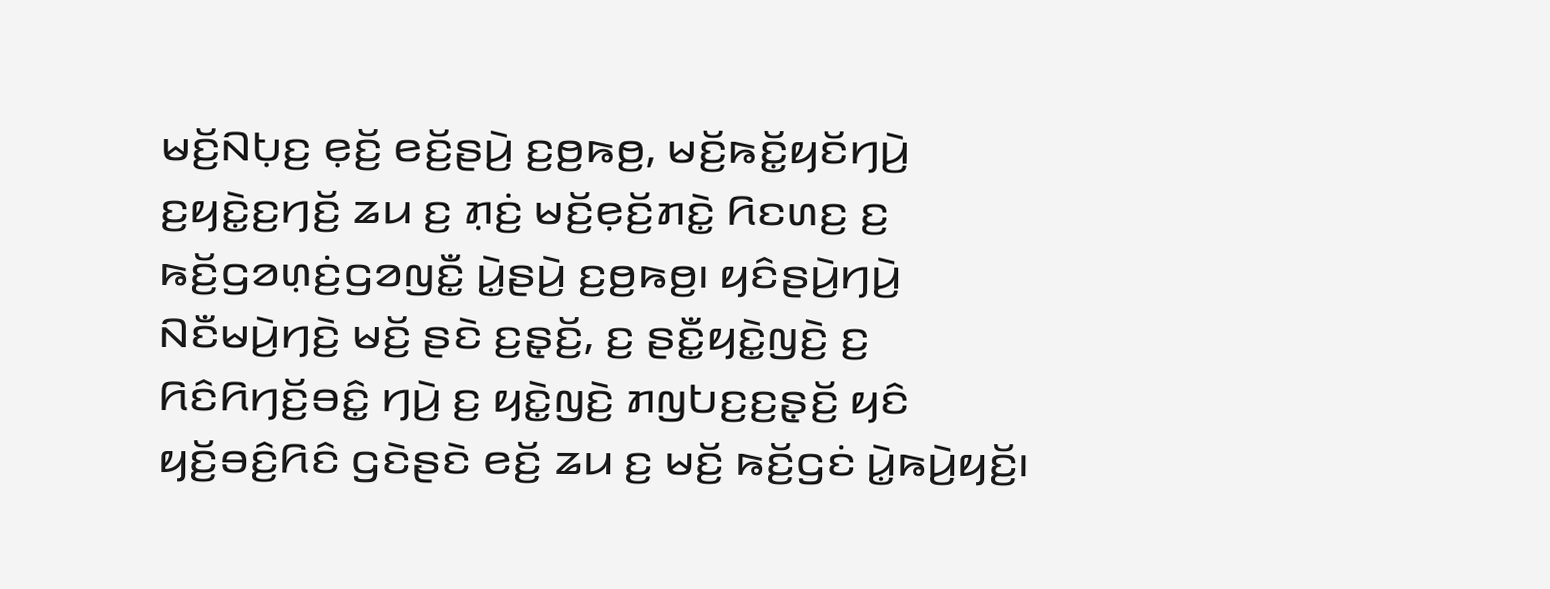ꤗꤢꤩ꤬ꤡꤝ꤫ꤢ꤬ ꤕ꤫ꤢꤩ꤬ ꤕꤢꤩ꤬ꤔꤣꤧ꤬ ꤢ꤬ꤥ꤬ꤒꤥ꤬, ꤗꤢꤩ꤬ꤒꤢꤩ꤭ꤟꤢꤩꤚꤣꤧ꤬ ꤢ꤬ꤟꤢꤧ꤭ꤢ꤬ꤚꤢꤩ꤬ ꤘꤣ ꤢ꤬ ꤊ꤫ꤢꤦ꤬ ꤗꤢꤩ꤬ꤕ꤫ꤢꤩ꤬ꤊꤢꤧ꤭ ꤖꤢꤛꤢ꤬ ꤢ꤬ ꤒꤢꤩ꤬ꤞꤤꤛ꤫ꤢꤦ꤬ꤞꤤꤜꤢꤪ꤭ ꤣꤧ꤭ꤔꤣꤧ꤬ ꤢ꤬ꤥ꤬ꤒꤥ꤬꤯ ꤟꤢꤨꤔꤣꤧ꤬ꤚꤣꤧ꤬ ꤡꤢꤪꤗꤣꤧ꤬ꤚꤢꤧ꤬ ꤗꤢꤩ꤬ ꤔꤢꤧ ꤢ꤬ꤔ꤫ꤢꤩ꤬, ꤢ꤬ ꤔꤢꤪ꤭ꤟꤢꤧ꤭ꤜꤢꤧ꤬ ꤢ꤬ ꤖꤢꤨꤖꤚꤢꤩ꤬ꤋꤢꤨ꤭ ꤚꤣꤧ꤬ ꤢ꤬ ꤟꤢꤧ꤭ꤜꤢꤧ꤬ ꤊꤜꤝꤢ꤬ꤢ꤬ꤔ꤫ꤢꤩ꤬ ꤟꤢꤨ ꤟꤢꤩ꤬ꤋꤢꤨ꤬ꤖꤢꤨ ꤞꤢꤧꤔꤢꤧ ꤕꤢꤩ꤬ ꤘꤣ ꤢ꤬ ꤗꤢꤩ꤬ ꤒꤢꤩ꤬ꤞꤢꤦ ꤣꤧ꤭ꤒꤣꤧ꤬ꤟꤢꤩ꤬꤯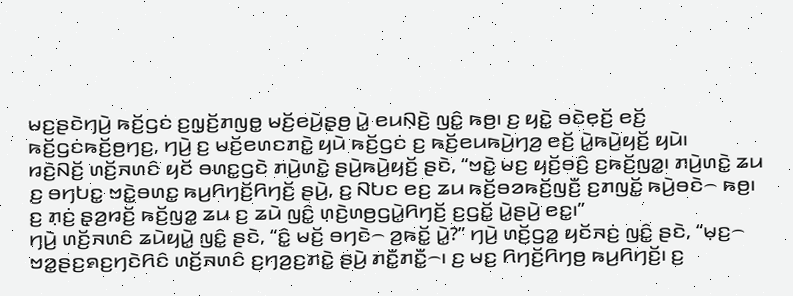ꤗꤢ꤬ꤔꤢꤧꤚꤣꤧ꤬ ꤒꤢꤩ꤬ꤞꤢꤦ ꤢ꤬ꤜ꤫ꤢꤩ꤬ꤊꤜꤥ꤭ ꤗꤢꤩ꤬ꤕꤣꤧ꤬ꤔ꤫ꤥ꤬ ꤣꤧ꤭ ꤕꤣꤡ꤫ꤢꤧ꤬ ꤜꤢꤨ꤭ ꤒꤥ꤬꤯ ꤢ꤬ ꤟꤢꤧ꤭ ꤋꤢꤧꤕ꤫ꤢꤩ꤬ ꤕꤢꤩ꤬ ꤒꤢꤩ꤬ꤞꤢꤦꤒꤢꤩ꤬ꤥ꤬ꤚꤢ꤬, ꤚꤣꤧ꤬ ꤢ꤬ ꤗꤢꤩ꤬ꤕꤛꤢꤊꤢꤧ꤭ ꤟꤣꤧ ꤒꤢꤩ꤬ꤞꤢꤦ ꤢ꤬ ꤒꤢꤩ꤬ꤕꤣꤒꤣꤧ꤬ꤚꤤ꤬ ꤕꤢꤩ꤬ ꤣꤧ꤭ꤒꤣꤧ꤬ꤟꤢꤩ꤬ ꤟꤣꤧ꤯
ꤙꤢꤧ꤬ꤡꤢꤩ꤬ ꤛꤢꤩ꤬ꤏꤛꤢꤨ ꤟꤢꤩ ꤋꤛꤢ꤭ꤞꤢꤧ ꤊꤣꤧ꤬ꤛꤢꤧ꤭ ꤔꤣꤧ꤬ꤒꤣꤧ꤬ꤟꤢꤩ꤬ ꤔꤢꤧ, “ꤠꤢꤧ꤭ ꤗꤢ꤬ ꤟꤢꤩ꤬ꤋꤢꤨ꤬ ꤢ꤬ꤒꤢꤩ꤬ꤜꤤ꤭꤯ ꤊꤣꤧ꤬ꤛꤢꤧ꤭ ꤘꤣ ꤢ꤬ ꤋꤚꤝꤢ꤭ ꤠꤢꤧ꤭ꤋꤛꤢ꤭ ꤒꤣ꤬ꤖꤚꤢꤩ꤬ꤖꤚꤢꤩ꤬ ꤔꤣꤧ꤬, ꤢ꤬ ꤡꤝꤢ ꤕꤢ꤬ ꤘꤣ ꤒꤢꤩ꤬ꤋꤤꤒꤢꤩ꤬ꤜꤢꤪ꤬ ꤢ꤬ꤊꤜꤢꤩ꤭ ꤒꤣꤧ꤬ꤋꤢꤧ꤮ ꤒꤥ꤬꤯ ꤢ꤬ ꤊ꤫ꤢꤦ꤬ ꤔ꤫ꤤ꤬ꤙꤢꤩ꤬ ꤒꤢꤩ꤬ꤜꤤ꤭ ꤘꤣ ꤢ꤬ ꤘꤣꤧ ꤜꤢꤨ꤭ ꤛ꤫ꤢꤧ꤬ꤛꤥ꤬ꤞꤣꤧ꤭ꤖꤚꤢꤩ꤬ ꤢ꤬ꤞꤢꤩ꤭ ꤣꤧ꤭ꤔꤣꤧ꤬ ꤕꤢ꤭꤯”
ꤚꤣꤧ꤬ ꤛꤢꤩ꤬ꤏꤛꤢꤨ ꤘꤣꤧꤟꤣꤧ꤭ ꤜꤢꤨ꤭ ꤔꤢꤧ, “ꤢꤨ꤭ ꤗꤢꤩ꤬ ꤋꤚꤢꤧ꤮ ꤤ꤬ꤒꤢꤩ꤭ ꤣꤧ꤭?” ꤚꤣꤧ꤬ ꤛꤢꤩ꤬ꤞꤤ꤭ ꤟꤢꤩꤏꤢꤦ꤬ ꤜꤢꤨ꤭ ꤔꤢꤧ, “ꤗ꤫ꤢ꤬꤮ ꤠꤤ꤭ꤔꤢ꤬ꤎꤢ꤬ꤚꤢꤧꤖꤢꤨ ꤛꤢꤩ꤬ꤏꤛꤢꤨ ꤢ꤬ꤚꤤ꤬ꤢ꤬ꤊꤢꤧ꤭ ꤔꤣꤧ꤬ ꤊꤢꤪ꤭ꤊꤢꤪ꤭꤮꤯ ꤢ꤬ ꤗꤢ꤬ ꤖꤚꤢꤩ꤬ꤖꤚꤥ꤬ ꤒꤣ꤬ꤖꤚꤢꤩ꤬꤯ ꤢ꤬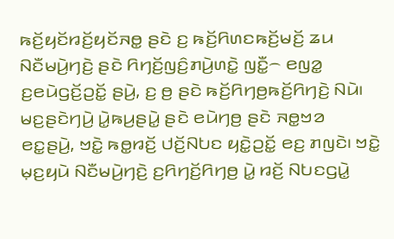ꤒꤢꤩ꤬ꤟꤢꤩꤙꤢꤩ꤬ꤟꤢꤩꤏꤥ꤭ ꤔꤢꤧ ꤢ꤬ ꤒꤢꤩ꤬ꤖꤛꤢꤒꤢꤩ꤬ꤗꤢꤩ꤬ ꤘꤣ ꤡꤢꤪꤗꤣꤧ꤬ꤚꤢꤧ꤬ ꤔꤢꤧ ꤖꤚꤢꤩ꤬ꤜꤢꤨ꤬ꤊꤣꤧ꤬ꤛꤢꤧ꤭ ꤜꤢꤪ꤭꤮ ꤕꤜꤤ꤭ ꤢ꤬ꤕꤣꤧꤞꤢꤩ꤬ꤑꤢꤩ꤭ ꤔꤣꤧ꤬, ꤢ꤬ ꤥ꤬ ꤔꤢꤧ ꤒꤢꤩ꤬ꤖꤚꤥ꤬ꤒꤢꤩ꤬ꤖꤚꤢꤧ꤬ ꤡꤣꤧ꤯
ꤗꤢ꤬ꤔꤢꤧꤚꤣꤧ꤬ ꤣꤧ꤭ꤒꤣ꤬ꤔꤣꤧ꤭ ꤔꤢꤧ ꤕꤣꤧꤚꤥ꤬ ꤔꤢꤧ ꤏꤥ꤭ꤠꤤ ꤕꤢ꤭ꤔꤣꤧ꤬, ꤠꤢꤧ꤭ ꤒꤥ꤭ꤙꤢꤩ꤬ ꤓꤢꤩ꤬ꤡꤝꤢ ꤟꤢꤧ꤭ꤑꤢꤩ꤭ ꤕꤢ꤬ ꤊꤜꤢꤧ꤯ ꤠꤢꤧ꤭ ꤗ꤫ꤢ꤬ꤟꤣꤧ ꤡꤢꤪꤗꤣꤧ꤬ꤚꤢꤧ꤬ ꤢ꤬ꤖꤚꤢꤩ꤬ꤖꤚꤥ꤬ ꤣꤧ꤭ ꤙꤢꤩ꤬ ꤡꤝꤢꤞꤣꤧ꤭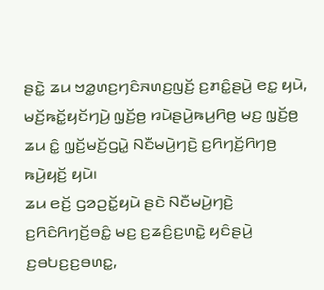ꤔꤢꤧ꤭ ꤘꤣ ꤠꤤ꤭ꤛꤢ꤬ꤚꤢꤨꤏꤛꤢ꤬ꤜꤢꤩ꤬ ꤢ꤬ꤊꤢꤨ꤭ꤔꤣꤧ꤬ ꤕꤢ꤭ ꤟꤣꤧ, ꤗꤢꤩ꤬ꤒꤢꤩ꤭ꤟꤢꤩꤚꤣꤧ꤬ ꤜ꤫ꤢꤩ꤬ꤥ꤬ ꤙꤣꤧꤔꤣꤧ꤬ꤒꤣ꤬ꤖꤥ꤬ ꤗꤢ꤬ ꤜ꤫ꤢꤩ꤬ꤥ꤬ ꤘꤣ ꤢꤨ꤭ ꤜ꤫ꤢꤩ꤬ꤗꤢꤩ꤬ꤞꤣꤧ꤭ ꤡꤢꤪꤗꤣꤧ꤬ꤚꤢꤧ꤬ ꤢ꤬ꤖꤚꤢꤩ꤬ꤖꤚꤥ꤬ ꤒꤣꤧ꤬ꤟꤢꤩ꤬ ꤟꤣꤧ꤯
ꤘꤣ ꤕꤢꤩ꤬ ꤞꤤꤑꤢꤩ꤭ꤟꤣꤧ ꤔꤢꤧ ꤡꤢꤪꤗꤣꤧ꤬ꤚꤢꤧ꤬ ꤢ꤬ꤖꤢꤨꤖꤚꤢꤩ꤬ꤋꤢꤨ꤭ ꤗꤢ꤬ ꤢ꤬ꤘꤢꤨ꤬ꤢ꤬ꤛꤢꤧ꤭ ꤟꤢꤨꤔꤣꤧ꤬ ꤢ꤬ꤋꤝꤢ꤬ꤢ꤬ꤋꤛꤢ꤭,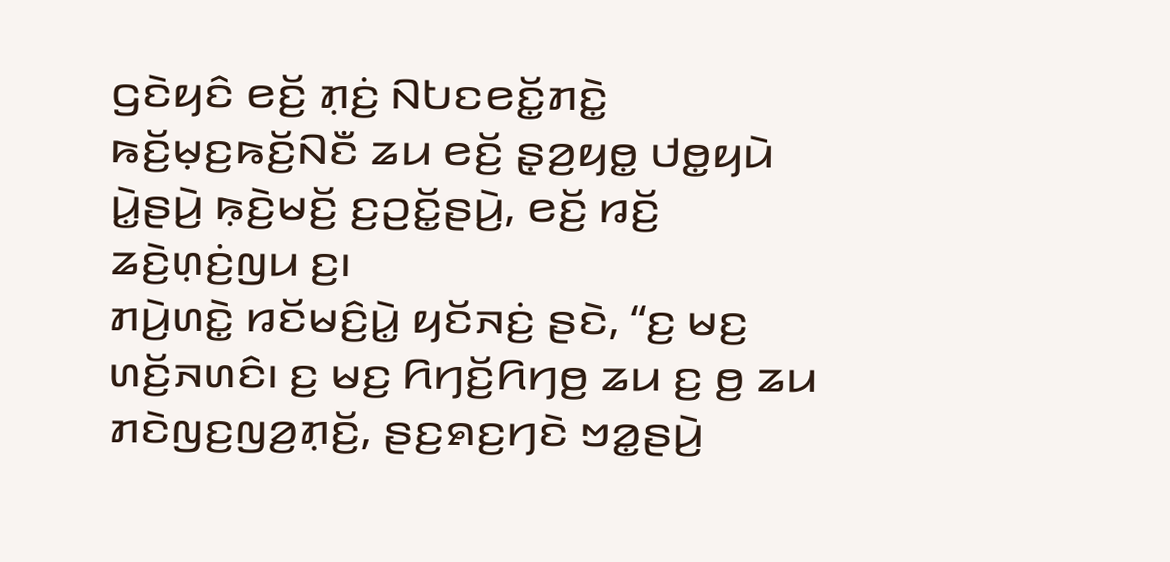ꤞꤢꤧꤟꤢꤨ ꤕꤢꤩ꤬ ꤊ꤫ꤢꤦ꤬ ꤡꤝꤢꤕꤢꤩ꤭ꤊꤢꤧ꤭ ꤒꤢꤩ꤬ꤗ꤫ꤢ꤬ꤒꤢꤩ꤬ꤡꤢꤪ ꤘꤣ ꤕꤢꤩ꤬ ꤔ꤫ꤤ꤬ꤟꤥ꤭ ꤓꤥ꤭ꤟꤣꤧ ꤣꤧ꤭ꤔꤣꤧ꤬ ꤒ꤫ꤢꤧ꤬ꤗꤢꤩ꤬ ꤢ꤬ꤑꤢꤩ꤭ꤔꤣꤧ꤬, ꤕꤢꤩ꤬ ꤙꤢꤩ꤬ ꤘꤢꤧ꤬ꤛ꤫ꤢꤦ꤬ꤜꤣ ꤢ꤬꤯
ꤊꤣꤧ꤬ꤛꤢꤧ꤭ ꤙꤢꤩꤗꤢꤨ꤬ꤣꤧ꤭ ꤟꤢꤩꤏꤢꤦ꤬ ꤔꤢꤧ, “ꤢ꤬ ꤗꤢ꤬ ꤛꤢꤩ꤬ꤏꤛꤢꤨ꤯ ꤢ꤬ ꤗꤢ꤬ ꤖꤚꤢꤩ꤬ꤖꤚꤥ꤬ ꤘꤣ ꤢ꤬ ꤥ꤬ ꤘꤣ ꤊꤢꤧꤜꤢ꤬ꤜꤤ꤬ꤊ꤫ꤢꤩ꤬, ꤔꤢ꤬ꤎꤢ꤬ꤚꤢꤧ ꤠꤤ꤭ꤔꤣꤧ꤬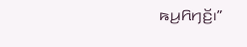ꤒꤣ꤬ꤖꤚꤢꤩ꤬꤯”